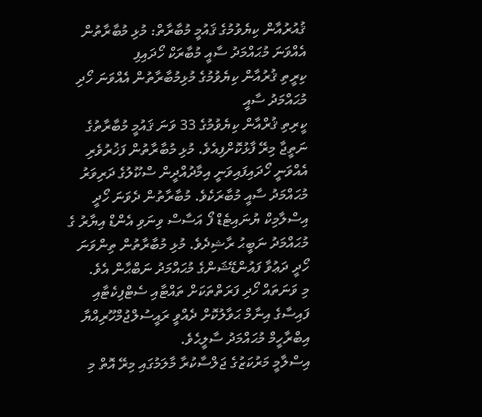ޤުއުރުއާން ކިޔެވުމުގެ ޤައުމީ މުބާރާތް: މުޅި މުބާރާތުން އެއްވަނަ މުޙައްމަދު ސާއީ މުބާރަކް ހޯދައިފި
ކިރީތި ޤުރުއާން ކިޔެވުމުގެ މުޅިމުބާރާތުން އެއްވަނަ ހޯދި މުޙައްމަދު ސާއީ
ކީރިތި ޤުރްއާން ކިޔެވުމުގެ 33 ވަނަ ޤައުމީ މުބާރާތުގެ ނަތީޖާ މިރޭ ފާޅުކޮށްފިއެވެ. މުޅި މުބާރާތުން ފަޚުރުވެރި އެއްވަނީ ހޯދައިފައިވަނީ އިމާދުއްދީން ސްކޫލުގެ ދަރިވަރު މުޙައްމަދު ސާއީ މުބާރަކެވެ. މުބާރާތުން ދެވަނަ ހޯދީ އިސްލާމިކް ޔުނައިޓެޑް ފޯ އަސާސް ވިނަވި އެންޑް އިޔާރު ގެ މުޙައްމަދު ނަބީޙު ރާޝިދެވެ. މުޅި މުބާރާތުން ތިންވަނަ ހޯދީ ދަޢުވާ ފައުންޑޭޝަންގެ މުޙައްމަދު ނަބްޙާން އެވެ.
މި ވަނަތައް ހޯދި ފަރަތްތަކަށް ތައްޓާއި ސެޓްފިކެޓާއި ފައިސާގެ އިނާމް ޙަވާލުކޮށް ދެއްވީ ރައީސުލްޖުމްހޫރިއްޔާ އިބްރާހީމް މުޙައްމަދު ސާލީޙެވެ.
އިސްލާމީ މަރުކަޒުގެ ޖަލްސާކުރާ މާލަމުގައި މިރޭ އޮތް މި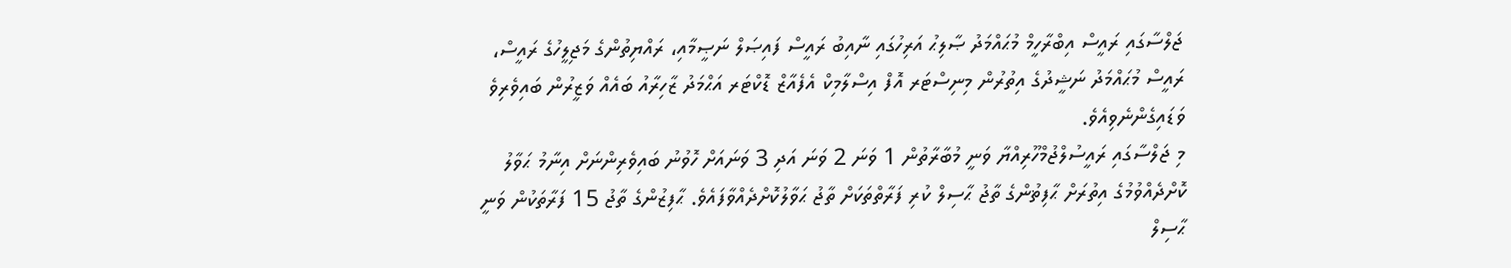ޖަލްސާގައި ރައީސް އިބްރާހީމް މުޙައްމަދު ޞާލިޙު އަރިހުގައި ނާއިބު ރައީސް ފައިޞަލް ނަޞީމާއި، ރައްޔިތުންގެ މަޖިލީހުގެ ރައީސް، ރައީސް މުޙައްމަދު ނަޝީދުގެ އިތުރުން މިނިސްޓަރ އޮފް އިސްލާމިކް އެފެއާޒް ޑޮކްޓަރ އަޙްމަދު ޒާހިރާއު ބައެއް ވަޒީރުން ބައިވެރިވެ ވަޑައިގެންނެވިއެވެ.
މި ޖަލްސާގައި ރައީސުލްޖުމްހޫރިއްޔާ ވަނީ މުބާރާތުން 1 ވަނަ 2 ވަނަ އަދި 3 ވަނައަށް ހޮވުނު ބައިވެރިންނަށް އިނާމު ޙަވާލު ކޮށްދެއްވުމުގެ އިތުރަށް ޙާފިޡުންގެ ތާޖު ޙާސިލް ކުރި ފަރާތްތަކަށް ތާޖު ޙަވާލުކޮށްދެއްވާފައެވެ. ޙާފިޒުންގެ ތާޖު 15 ފަރާތަކުން ވަނީ ޙާސިލް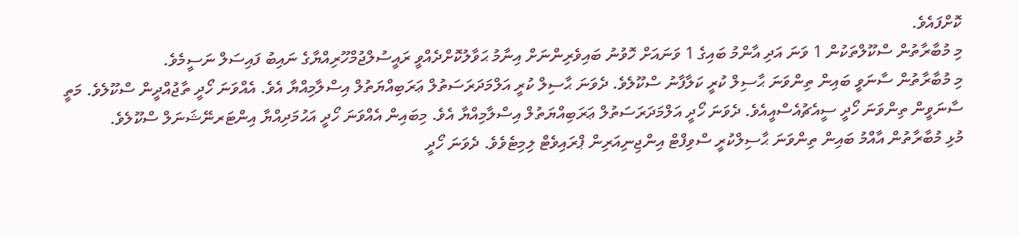ކޮށްފައެވެ.
މި މުބާރާތުން ސްކޫލްތަކުން 1 ވަނަ އަދި އާންމު ބައިގެ 1 ވަނައަށް ހޮވުނު ބައިވެރިންނަށް އިނާމު ޙަވާލުކޮށްދެއްވީ ރައީސުލްޖުމްހޫރިއްޔާގެ ނައިބު ފައިސަލް ނަސީމެވެ.
މި މުބާރާތުން ސާނަވީ ބައިން ތިންވަނަ ޙާސިލް ކުރީ ކަލާފާނު ސްކޫލެވެ. ދެވަނަ ޙާސިލް ކުރީ އަލްމަދަރަސަތުލް ޢަރަބިއްޔަތުލް އިސްލާމިއްޔާ އެވެ. އެއްވަނަ ހޯދީ ތާޖުއްދީން ސްކޫލެވެ. މަތީ ސާނަވީން ތިންވަނަ ހޯދީ ސީއެޗުއެސްއީއެވެ. ދެވަނަ ހޯދީ އަލްމަދަރަސަތުލް ޢަރަބިއްޔަތުލް އިސްލާމިއްޔާ އެވެ. މިބައިން އެއްވަނަ ހޯދީ އަޙުމަދިއްޔާ އިންޓަރނޭޝަނަލް ސްކޫލެވެ.
މުޅި މުބާރާތުން އާއްމު ބައިން ތިންވަނަ ޙާސިލްކުރީ ސްވިފްޓް އިންޖިނިއަރިން ޕްރައިވެޓް ލިމިޓެވެވެ. ދެވަނަ ހޯދީ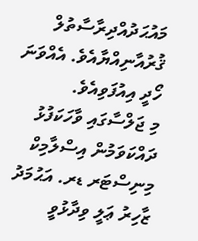މައުޙަދުއްދިރާސާތުލް ޤުރުއާނިއްޔާއެވެ. އެއްވަނަ ހޯދީ އިއުފަވިއެވެ.
މި ޖަލްސާގައި ވާހަކަފުޅު ދައްކަވަމުން އިސްލާމިކް މިނިސްޓަރ ޑރ. އަޙުމަދު ޒާހިރު ޢަލީ ވިދާޅުވީ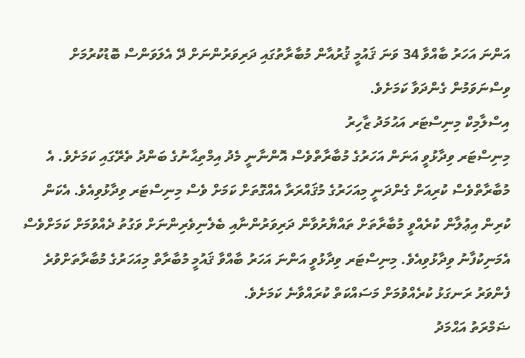އަންނަ އަހަރު ބާއްވާ 34 ވަނަ ޤައުމީ ޤުރުއާން މުބާރާތުގައި ދަރިވަރުންނަށް ދޭ އެލަވަންސް ބޮޑުކުރުމަށް ވިސްނަވަމުން ގެންދަވާ ކަމަށެވެ.
އިސްލާމިކް މިނިސްޓަރ އަޙުމަދު ޒާހިރު
މިނިސްޓަރ ވިދާޅުވީ އަނަން އަހަރުގެ މުބާރާތްވެސް އޮންނާނީ މެދު އިމްތިޙާނުގެ ބަންދު ތެރޭގައި ކަމަށެވެ. އެ މުބާރާތްވެސް ކުރިއަށް ގެންދަނީ މިއަހަރުގެ މުޤައްރަރާ އެއްގޮތަށް ކަމަށް ވެސް މިނިސްޓަރ ވިދާޅުވިއެވެ. އެކަން ކުރިން އިޢުލާން ކުރެއްވީ މުބާރާތަށް ތައްޔާރުވާން ދަރިވަރުންނާއި ބެލެނިވެރިންނަށް ވަގުތު ދެއްވުމަށް ކަމަށްވެސް އެމަނިކުފާނު ވިދާޅުވިއެވެ. މިނިސްޓަރ ވިދާޅުވީ އަންނަ އަހަރު ބާއްވާ ޤައުމީ މުބާރާތް މިއަހަރުގެ މުބާރާތަށްވުރެ ފެންވަރު ރަނގަޅު ކުރެއްވުމަށް މަސައްކަތް ކުރައްވާނެ ކަމަށެވެ.
ޟަމްރަތު އަޙްމަދު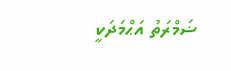ޟަމްރަތު އަޙްމަދަކީ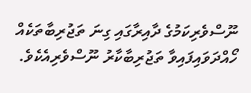ނޫސްވެރިކަމުގެ ދާއިރާގައި ގިނަ ތަޖުރިބާތަކެއް ހޯއްދަވައިފައިވާ ތަޖުރިބާކާރު ނޫސްވެރިއެކެވެ.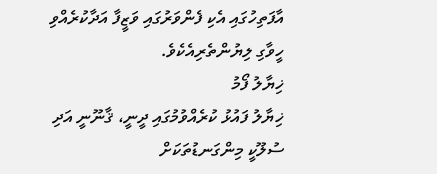އާފަތިހުގައި އެކި ފެންވަރުގައި ވަޒީފާ އަދާކުރެއްވި ހީވާގި ލިޔުންތެރިއެކެވެ.
ޚިޔާލު ފޯމު
ޚިޔާލު ފައުޅު ކުރެއްވުމުގައި ދީނީ، ޤާނޫނީ އަދި ސުލޫކީ މިންގަނޑުތަކަށް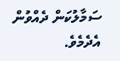ސަމާލުކަން ދެއްވުން އެދެމެވެ.